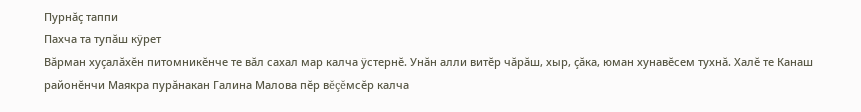Пурнăç таппи
Пахча та тупăш кÿрет
Вăрман хуçалăхĕн питомникĕнче те вăл сахал мар калча ÿстернĕ. Унăн алли витĕр чăрăш, хыр, çăка, юман хунавĕсем тухнă. Халĕ те Канаш районĕнчи Маякра пурăнакан Галина Малова пĕр вĕçĕмсĕр калча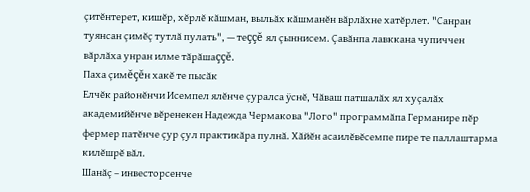çитĕнтерет, кишĕр, хĕрлĕ кăшман, выльăх кăшманĕн вăрлăхне хатĕрлет. "Санран туянсан çимĕç тутлă пулать", — теççĕ ял çыннисем. Çавăнпа лавккана чупиччен вăрлăха унран илме тăрăшаççĕ.
Паха çимĕçĕн хакĕ те пысăк
Елчĕк районĕнчи Исемпел ялĕнче çуралса ÿснĕ, Чăваш патшалăх ял хуçалăх академийĕнче вĕренекен Надежда Чермакова "Лого" программăпа Германире пĕр фермер патĕнче çур çул практикăра пулнă. Хăйĕн асаилĕвĕсемпе пире те паллаштарма килĕшрĕ вăл.
Шанăç – инвесторсенче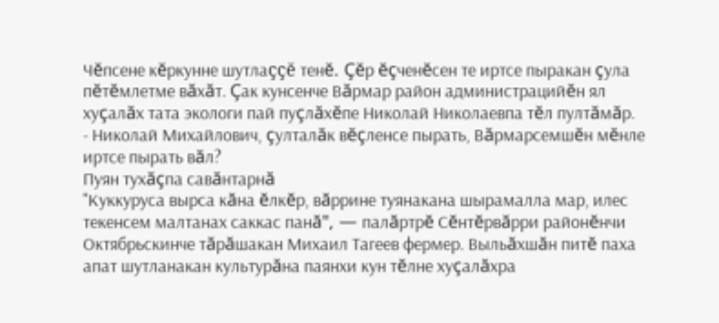Чĕпсене кĕркунне шутлаççĕ тенĕ. Çĕр ĕçченĕсен те иртсе пыракан çула пĕтĕмлетме вăхăт. Çак кунсенче Вăрмар район администрацийĕн ял хуçалăх тата экологи пай пуçлăхĕпе Николай Николаевпа тĕл пултăмăр.
- Николай Михайлович, çулталăк вĕçленсе пырать, Вăрмарсемшĕн мĕнле иртсе пырать вăл?
Пуян тухăçпа савăнтарнă
"Куккуруса вырса кăна ĕлкĕр, вăррине туянакана шырамалла мар, илес текенсем малтанах саккас панă", — палăртрĕ Сĕнтĕрвăрри районĕнчи Октябрьскинче тăрăшакан Михаил Тагеев фермер. Выльăхшăн питĕ паха апат шутланакан культурăна паянхи кун тĕлне хуçалăхра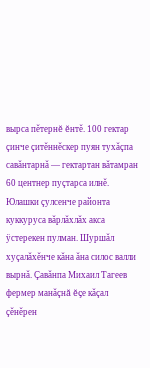вырса пĕтернĕ ĕнтĕ. 100 гектар çинче çитĕннĕскер пуян тухăçпа савăнтарнă — гектартан вăтамран 60 центнер пуçтарса илнĕ.
Юлашки çулсенче районта куккуруса вăрлăхлăх акса ÿстерекен пулман. Шуршăл хуçалăхĕнче кăна ăна силос валли вырнă. Çавăнпа Михаил Тагеев фермер манăçнă ĕçе кăçал çĕнĕрен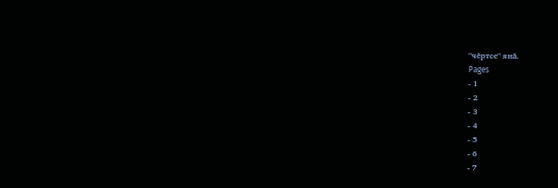"чĕртсе" янă.
Pages
- 1
- 2
- 3
- 4
- 5
- 6
- 7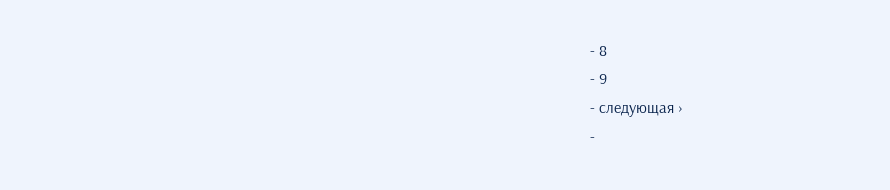- 8
- 9
- следующая ›
-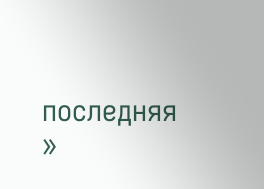последняя »